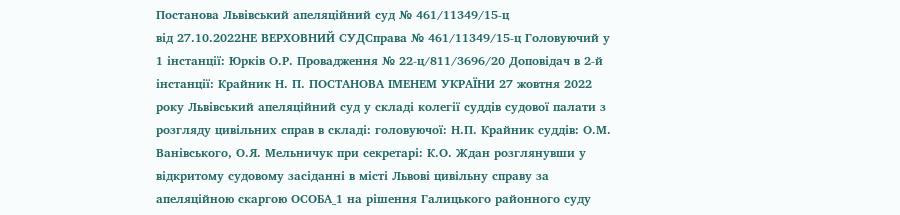Постанова Львівський апеляційний суд № 461/11349/15-ц
від 27.10.2022НЕ ВЕРХОВНИЙ СУДСправа № 461/11349/15-ц Головуючий у 1 інстанції: Юрків О.Р. Провадження № 22-ц/811/3696/20 Доповідач в 2-й інстанції: Крайник Н. П. ПОСТАНОВА ІМЕНЕМ УКРАЇНИ 27 жовтня 2022 року Львівський апеляційний суд у складі колегії суддів судової палати з розгляду цивільних справ в складі: головуючої: Н.П. Крайник суддів: О.М. Ванівського, О.Я. Мельничук при секретарі: К.О. Ждан розглянувши у відкритому судовому засіданні в місті Львові цивільну справу за апеляційною скаргою ОСОБА_1 на рішення Галицького районного суду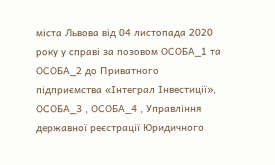міста Львова від 04 листопада 2020 року у справі за позовом ОСОБА_1 та ОСОБА_2 до Приватного підприємства «Інтеграл Інвестиції», ОСОБА_3 , ОСОБА_4 , Управління державної реєстрації Юридичного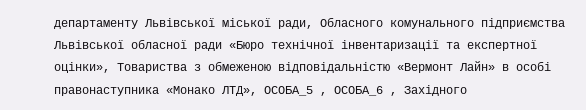департаменту Львівської міської ради, Обласного комунального підприємства Львівської обласної ради «Бюро технічної інвентаризації та експертної оцінки», Товариства з обмеженою відповідальністю «Вермонт Лайн» в особі правонаступника «Монако ЛТД», ОСОБА_5 , ОСОБА_6 , Західного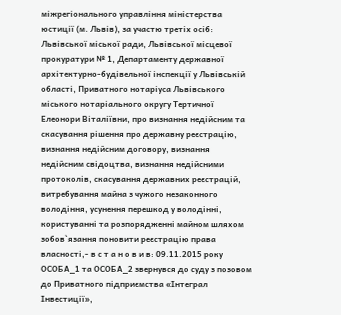міжрегіонального управління міністерства юстиції (м. Львів), за участю третіх осіб: Львівської міської ради, Львівської місцевої прокуратури № 1, Департаменту державної архітектурно-будівельної інспекції у Львівській області, Приватного нотаріуса Львівського міського нотаріального округу Тертичної Елеонори Віталіївни, про визнання недійсним та скасування рішення про державну реєстрацію, визнання недійсним договору, визнання недійсним свідоцтва, визнання недійсними протоколів, скасування державних реєстрацій, витребування майна з чужого незаконного володіння, усунення перешкод у володінні, користуванні та розпорядженні майном шляхом зобов`язання поновити реєстрацію права власності,- в с т а н о в и в: 09.11.2015 року ОСОБА_1 та ОСОБА_2 звернувся до суду з позовом до Приватного підприємства «Інтеграл Інвестиції»,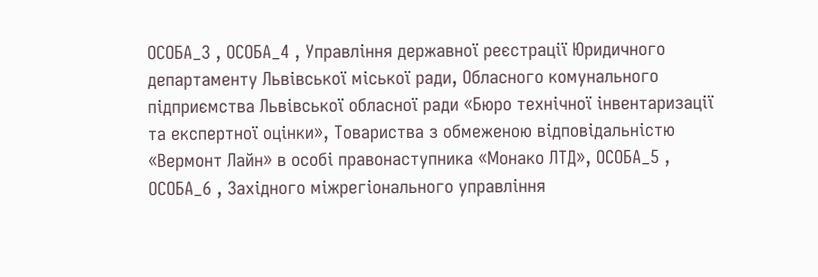ОСОБА_3 , ОСОБА_4 , Управління державної реєстрації Юридичного департаменту Львівської міської ради, Обласного комунального підприємства Львівської обласної ради «Бюро технічної інвентаризації та експертної оцінки», Товариства з обмеженою відповідальністю «Вермонт Лайн» в особі правонаступника «Монако ЛТД», ОСОБА_5 , ОСОБА_6 , Західного міжрегіонального управління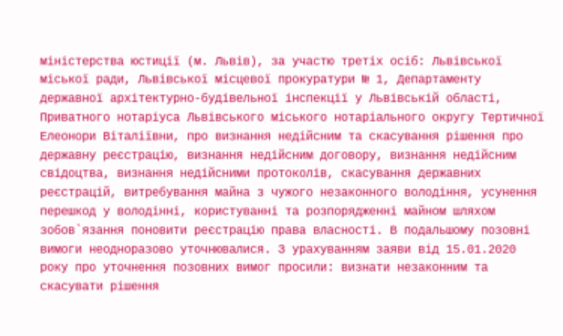міністерства юстиції (м. Львів), за участю третіх осіб: Львівської міської ради, Львівської місцевої прокуратури № 1, Департаменту державної архітектурно-будівельної інспекції у Львівській області, Приватного нотаріуса Львівського міського нотаріального округу Тертичної Елеонори Віталіївни, про визнання недійсним та скасування рішення про державну реєстрацію, визнання недійсним договору, визнання недійсним свідоцтва, визнання недійсними протоколів, скасування державних реєстрацій, витребування майна з чужого незаконного володіння, усунення перешкод у володінні, користуванні та розпорядженні майном шляхом зобов`язання поновити реєстрацію права власності. В подальшому позовні вимоги неодноразово уточнювалися. З урахуванням заяви від 15.01.2020 року про уточнення позовних вимог просили: визнати незаконним та скасувати рішення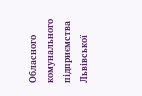Обласного комунального підприємства Львівської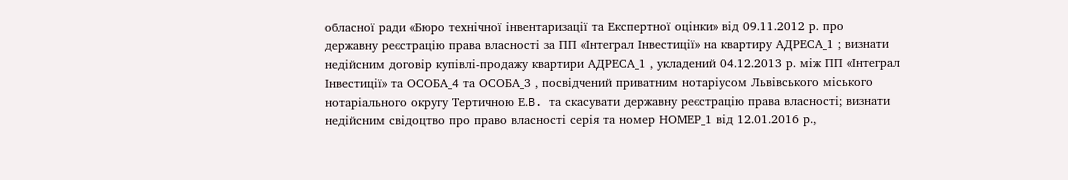обласної ради «Бюро технічної інвентаризації та Експертної оцінки» від 09.11.2012 р. про державну реєстрацію права власності за ПП «Інтеграл Інвестиції» на квартиру АДРЕСА_1 ; визнати недійсним договір купівлі-продажу квартири АДРЕСА_1 , укладений 04.12.2013 р. між ПП «Інтеграл Інвестиції» та ОСОБА_4 та ОСОБА_3 , посвідчений приватним нотаріусом Львівського міського нотаріального округу Тертичною Е.B. та скасувати державну реєстрацію права власності; визнати недійсним свідоцтво про право власності серія та номер НОМЕР_1 від 12.01.2016 р.,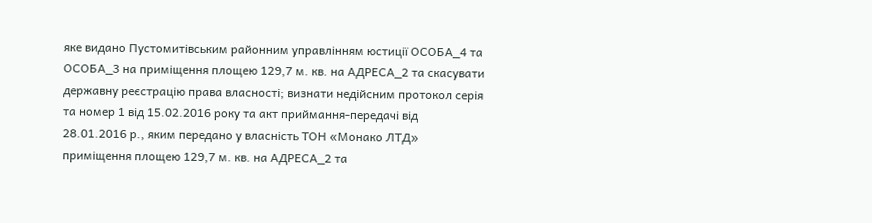яке видано Пустомитівським районним управлінням юстиції ОСОБА_4 та ОСОБА_3 на приміщення площею 129,7 м. кв. на АДРЕСА_2 та скасувати державну реєстрацію права власності; визнати недійсним протокол серія та номер 1 від 15.02.2016 року та акт приймання-передачі від 28.01.2016 р., яким передано у власність ТОН «Монако ЛТД» приміщення площею 129,7 м. кв. на АДРЕСА_2 та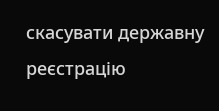скасувати державну реєстрацію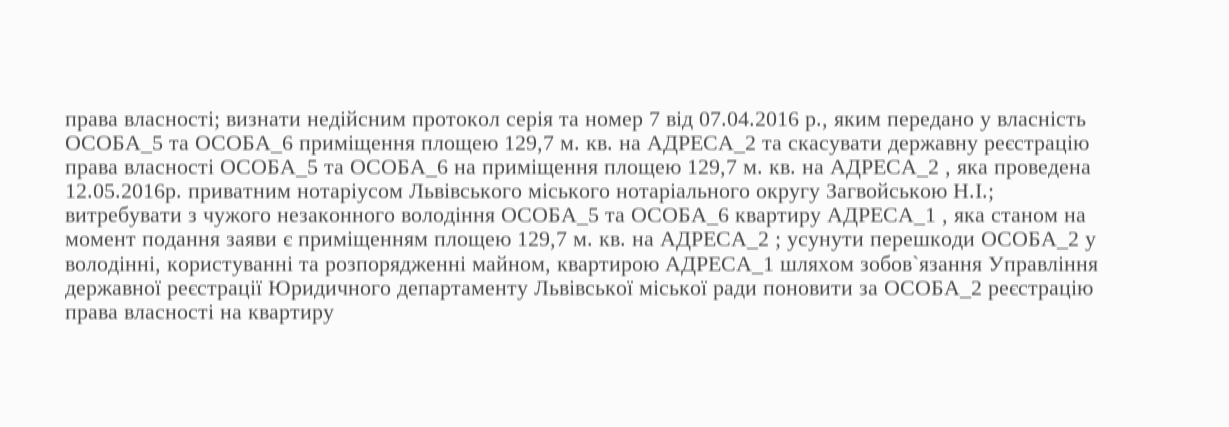права власності; визнати недійсним протокол серія та номер 7 від 07.04.2016 р., яким передано у власність ОСОБА_5 та ОСОБА_6 приміщення площею 129,7 м. кв. на АДРЕСА_2 та скасувати державну реєстрацію права власності ОСОБА_5 та ОСОБА_6 на приміщення площею 129,7 м. кв. на АДРЕСА_2 , яка проведена 12.05.2016р. приватним нотаріусом Львівського міського нотаріального округу Загвойською Н.І.; витребувати з чужого незаконного володіння ОСОБА_5 та ОСОБА_6 квартиру АДРЕСА_1 , яка станом на момент подання заяви є приміщенням площею 129,7 м. кв. на АДРЕСА_2 ; усунути перешкоди ОСОБА_2 у володінні, користуванні та розпорядженні майном, квартирою АДРЕСА_1 шляхом зобов`язання Управління державної реєстрації Юридичного департаменту Львівської міської ради поновити за ОСОБА_2 реєстрацію права власності на квартиру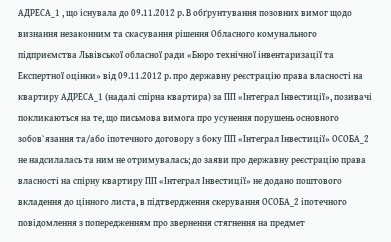АДРЕСА_1 , що існувала до 09.11.2012 р. В обґрунтування позовних вимог щодо визнання незаконним та скасування рішення Обласного комунального підприємства Львівської обласної ради «Бюро технічної інвентаризації та Експертної оцінки» від 09.11.2012 р. про державну реєстрацію права власності на квартиру АДРЕСА_1 (надалі спірна квартира) за ПП «Інтеграл Інвестиції», позивачі покликаються на те, що письмова вимога про усунення порушень основного зобов`язання та/або іпотечного договору з боку ПП «Інтеграл Інвестиції» ОСОБА_2 не надсилалась та ним не отримувалась; до заяви про державну реєстрацію права власності на спірну квартиру ПП «Інтеграл Інвестиції» не додано поштового вкладення до цінного листа, в підтвердження скерування ОСОБА_2 іпотечного повідомлення з попередженням про звернення стягнення на предмет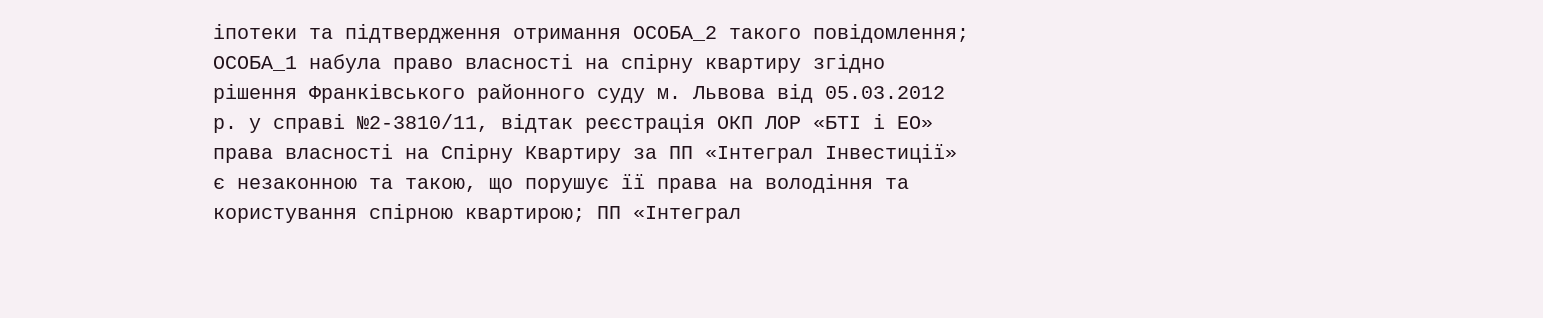іпотеки та підтвердження отримання ОСОБА_2 такого повідомлення; ОСОБА_1 набула право власності на спірну квартиру згідно рішення Франківського районного суду м. Львова від 05.03.2012 р. у справі №2-3810/11, відтак реєстрація ОКП ЛОР «БТІ і ЕО» права власності на Спірну Квартиру за ПП «Інтеграл Інвестиції» є незаконною та такою, що порушує її права на володіння та користування спірною квартирою; ПП «Інтеграл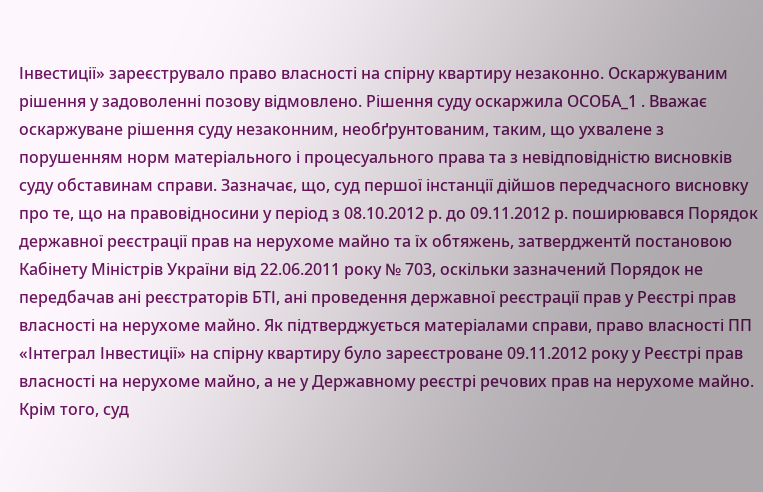Інвестиції» зареєструвало право власності на спірну квартиру незаконно. Оскаржуваним рішення у задоволенні позову відмовлено. Рішення суду оскаржила ОСОБА_1 . Вважає оскаржуване рішення суду незаконним, необґрунтованим, таким, що ухвалене з порушенням норм матеріального і процесуального права та з невідповідністю висновків суду обставинам справи. Зазначає, що, суд першої інстанції дійшов передчасного висновку про те, що на правовідносини у період з 08.10.2012 р. до 09.11.2012 р. поширювався Порядок державної реєстрації прав на нерухоме майно та їх обтяжень, затверджентй постановою Кабінету Міністрів України від 22.06.2011 року № 703, оскільки зазначений Порядок не передбачав ані реєстраторів БТІ, ані проведення державної реєстрації прав у Реєстрі прав власності на нерухоме майно. Як підтверджується матеріалами справи, право власності ПП «Інтеграл Інвестиції» на спірну квартиру було зареєстроване 09.11.2012 року у Реєстрі прав власності на нерухоме майно, а не у Державному реєстрі речових прав на нерухоме майно. Крім того, суд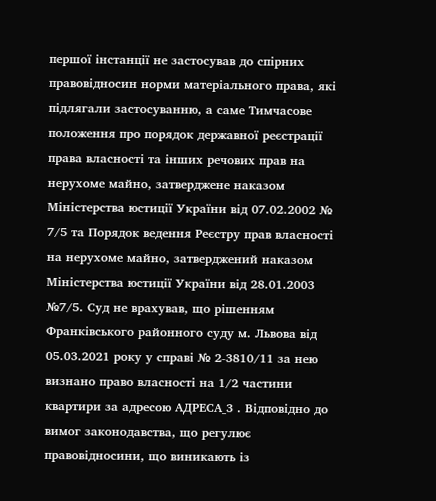першої інстанції не застосував до спірних правовідносин норми матеріального права, які підлягали застосуванню, а саме Тимчасове положення про порядок державної реєстрації права власності та інших речових прав на нерухоме майно, затверджене наказом Міністерства юстиції України від 07.02.2002 № 7/5 та Порядок ведення Реєстру прав власності на нерухоме майно, затверджений наказом Міністерства юстиції України від 28.01.2003 №7/5. Суд не врахував, що рішенням Франківського районного суду м. Львова від 05.03.2021 року у справі № 2-3810/11 за нею визнано право власності на 1/2 частини квартири за адресою АДРЕСА_3 . Відповідно до вимог законодавства, що регулює правовідносини, що виникають із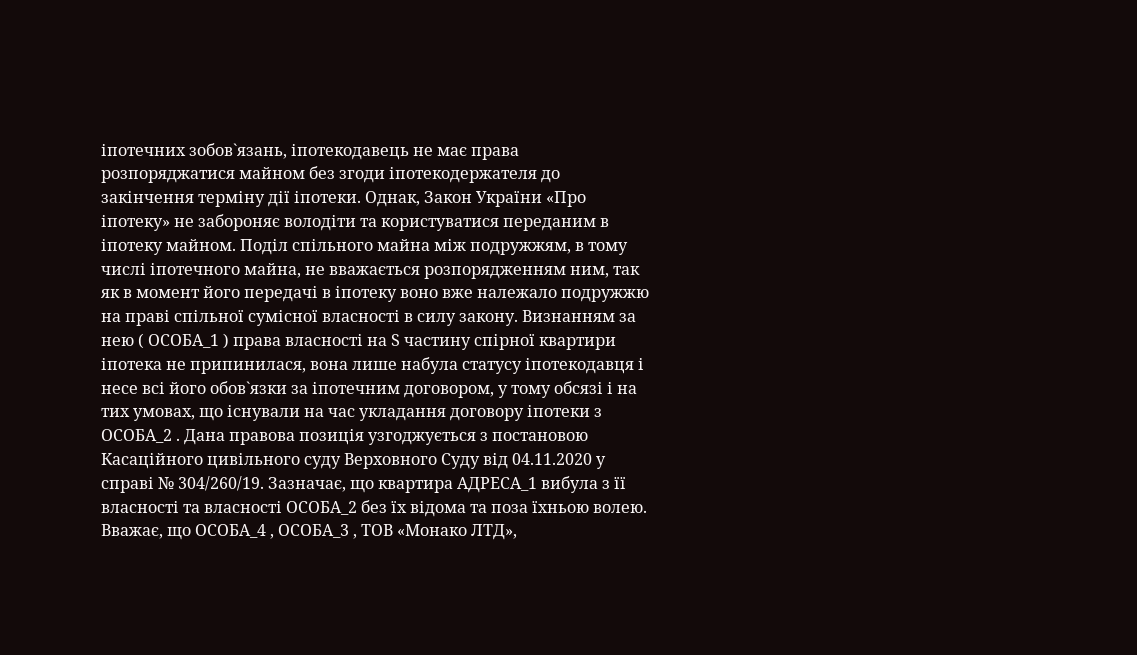іпотечних зобов`язань, іпотекодавець не має права розпоряджатися майном без згоди іпотекодержателя до закінчення терміну дії іпотеки. Однак, Закон України «Про іпотеку» не забороняє володіти та користуватися переданим в іпотеку майном. Поділ спільного майна між подружжям, в тому числі іпотечного майна, не вважається розпорядженням ним, так як в момент його передачі в іпотеку воно вже належало подружжю на праві спільної сумісної власності в силу закону. Визнанням за нею ( ОСОБА_1 ) права власності на Ѕ частину спірної квартири іпотека не припинилася, вона лише набула статусу іпотекодавця і несе всі його обов`язки за іпотечним договором, у тому обсязі і на тих умовах, що існували на час укладання договору іпотеки з ОСОБА_2 . Дана правова позиція узгоджується з постановою Касаційного цивільного суду Верховного Суду від 04.11.2020 у справі № 304/260/19. Зазначає, що квартира АДРЕСА_1 вибула з її власності та власності ОСОБА_2 без їх відома та поза їхньою волею. Вважає, що ОСОБА_4 , ОСОБА_3 , ТОВ «Монако ЛТД»,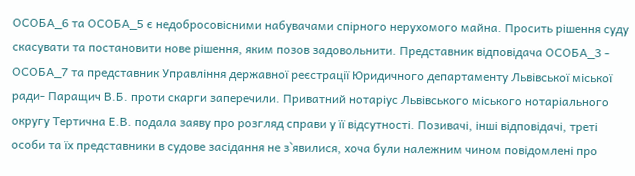ОСОБА_6 та ОСОБА_5 є недобросовісними набувачами спірного нерухомого майна. Просить рішення суду скасувати та постановити нове рішення, яким позов задовольнити. Представник відповідача ОСОБА_3 - ОСОБА_7 та представник Управління державної реєстрації Юридичного департаменту Львівської міської ради- Паращич В.Б. проти скарги заперечили. Приватний нотаріус Львівського міського нотаріального округу Тертична Е.В. подала заяву про розгляд справи у її відсутності. Позивачі, інші відповідачі, треті особи та їх представники в судове засідання не з`явилися, хоча були належним чином повідомлені про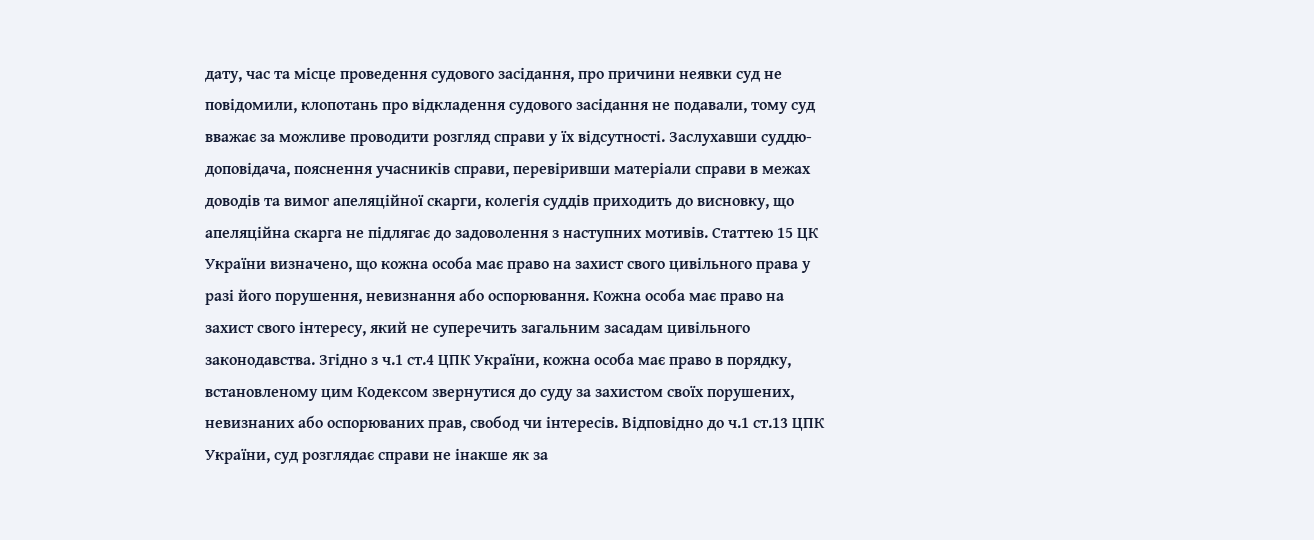дату, час та місце проведення судового засідання, про причини неявки суд не повідомили, клопотань про відкладення судового засідання не подавали, тому суд вважає за можливе проводити розгляд справи у їх відсутності. Заслухавши суддю-доповідача, пояснення учасників справи, перевіривши матеріали справи в межах доводів та вимог апеляційної скарги, колегія суддів приходить до висновку, що апеляційна скарга не підлягає до задоволення з наступних мотивів. Статтею 15 ЦК України визначено, що кожна особа має право на захист свого цивільного права у разі його порушення, невизнання або оспорювання. Кожна особа має право на захист свого інтересу, який не суперечить загальним засадам цивільного законодавства. Згідно з ч.1 ст.4 ЦПК України, кожна особа має право в порядку, встановленому цим Кодексом звернутися до суду за захистом своїх порушених, невизнаних або оспорюваних прав, свобод чи інтересів. Відповідно до ч.1 ст.13 ЦПК України, суд розглядає справи не інакше як за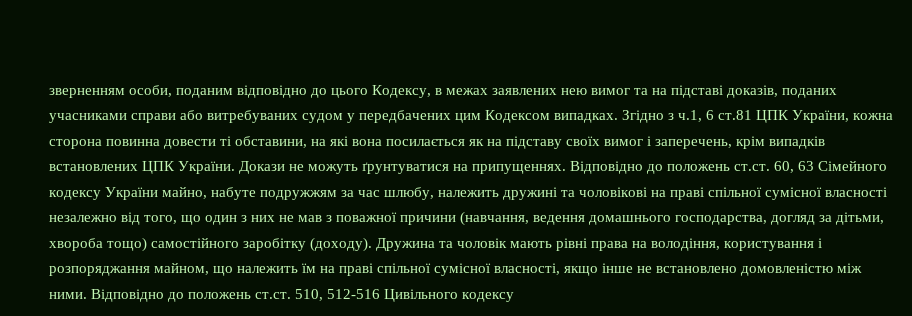зверненням особи, поданим відповідно до цього Кодексу, в межах заявлених нею вимог та на підставі доказів, поданих учасниками справи або витребуваних судом у передбачених цим Кодексом випадках. Згідно з ч.1, 6 ст.81 ЦПК України, кожна сторона повинна довести ті обставини, на які вона посилається як на підставу своїх вимог і заперечень, крім випадків встановлених ЦПК України. Докази не можуть ґрунтуватися на припущеннях. Відповідно до положень ст.ст. 60, 63 Сімейного кодексу України майно, набуте подружжям за час шлюбу, належить дружині та чоловікові на праві спільної сумісної власності незалежно від того, що один з них не мав з поважної причини (навчання, ведення домашнього господарства, догляд за дітьми, хвороба тощо) самостійного заробітку (доходу). Дружина та чоловік мають рівні права на володіння, користування і розпоряджання майном, що належить їм на праві спільної сумісної власності, якщо інше не встановлено домовленістю між ними. Відповідно до положень ст.ст. 510, 512-516 Цивільного кодексу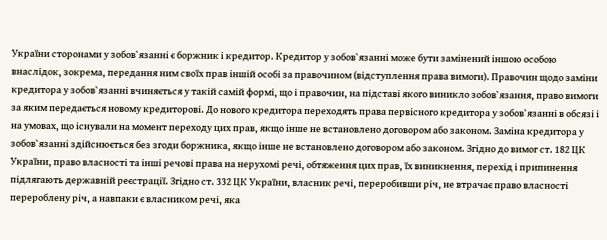України сторонами у зобов`язанні є боржник і кредитор. Кредитор у зобов`язанні може бути замінений іншою особою внаслідок, зокрема, передання ним своїх прав іншій особі за правочином (відступлення права вимоги). Правочин щодо заміни кредитора у зобов`язанні вчиняється у такій самій формі, що і правочин, на підставі якого виникло зобов`язання, право вимоги за яким передається новому кредиторові. До нового кредитора переходять права первісного кредитора у зобов`язанні в обсязі і на умовах, що існували на момент переходу цих прав, якщо інше не встановлено договором або законом. Заміна кредитора у зобов`язанні здійснюється без згоди боржника, якщо інше не встановлено договором або законом. Згідно до вимог ст. 182 ЦК України, право власності та інші речові права на нерухомі речі, обтяження цих прав, їх виникнення, перехід і припинення підлягають державній реєстрації. Згідно ст. 332 ЦК України, власник речі, переробивши річ, не втрачає право власності перероблену річ, а навпаки є власником речі, яка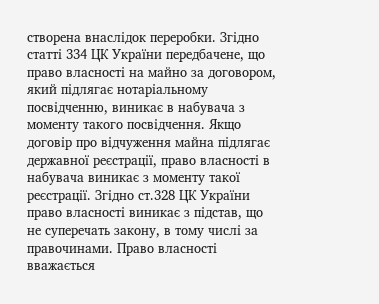створена внаслідок переробки. Згідно статті 334 ЦК України передбачене, що право власності на майно за договором, який підлягає нотаріальному посвідченню, виникає в набувача з моменту такого посвідчення. Якщо договір про відчуження майна підлягає державної реєстрації, право власності в набувача виникає з моменту такої реєстрації. Згідно ст.328 ЦК України право власності виникає з підстав, що не суперечать закону, в тому числі за правочинами. Право власності вважається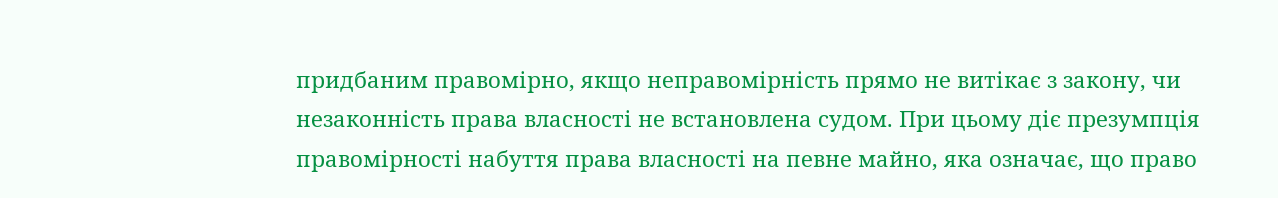придбаним правомірно, якщо неправомірність прямо не витікає з закону, чи незаконність права власності не встановлена судом. При цьому діє презумпція правомірності набуття права власності на певне майно, яка означає, що право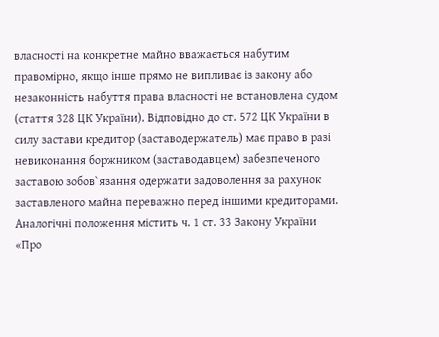власності на конкретне майно вважається набутим правомірно, якщо інше прямо не випливає із закону або незаконність набуття права власності не встановлена судом (стаття 328 ЦК України). Відповідно до ст. 572 ЦК України в силу застави кредитор (заставодержатель) має право в разі невиконання боржником (заставодавцем) забезпеченого заставою зобов`язання одержати задоволення за рахунок заставленого майна переважно перед іншими кредиторами. Аналогічні положення містить ч. 1 ст. 33 Закону України «Про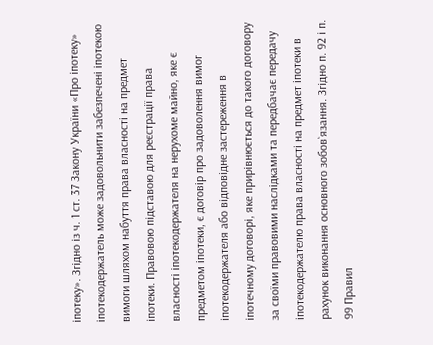іпотеку». Згідно із ч. 1 ст. 37 Закону України «Про іпотеку» іпотекодержатель може задовольнити забезпечені іпотекою вимоги шляхом набуття права власності на предмет іпотеки. Правовою підставою для реєстрації права власності іпотекодержателя на нерухоме майно, яке є предметом іпотеки, є договір про задоволення вимог іпотекодержателя або відповідне застереження в іпотечному договорі, яке прирівнюється до такого договору за своїми правовими наслідками та передбачає передачу іпотекодержателю права власності на предмет іпотеки в рахунок виконання основного зобов`язання. Згідно п. 92 і п. 99 Правил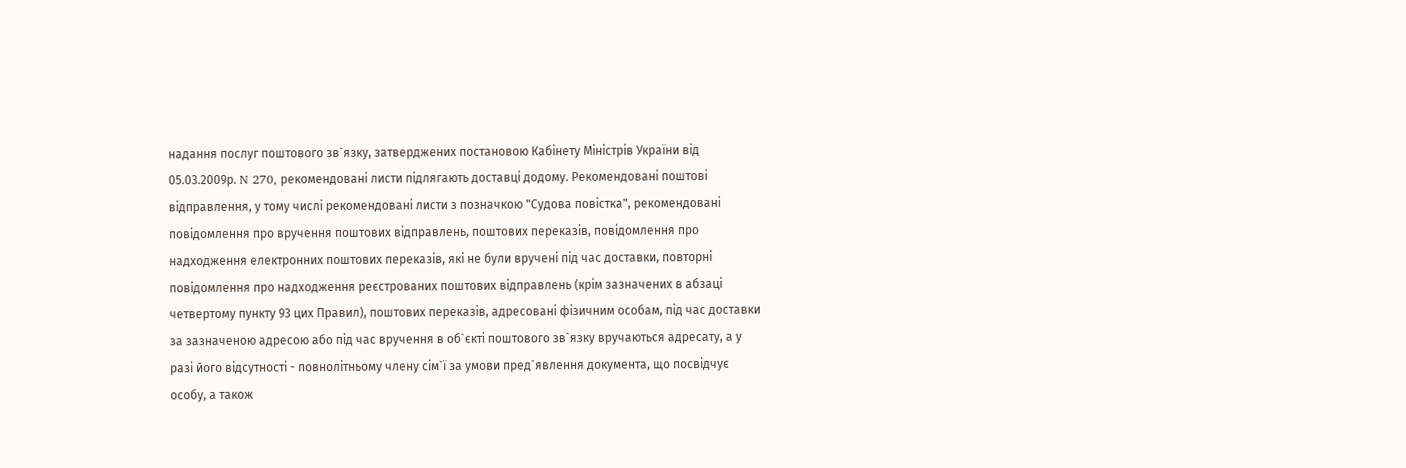надання послуг поштового зв`язку, затверджених постановою Кабінету Міністрів України від 05.03.2009р. N 270, рекомендовані листи підлягають доставці додому. Рекомендовані поштові відправлення, у тому числі рекомендовані листи з позначкою "Судова повістка", рекомендовані повідомлення про вручення поштових відправлень, поштових переказів, повідомлення про надходження електронних поштових переказів, які не були вручені під час доставки, повторні повідомлення про надходження реєстрованих поштових відправлень (крім зазначених в абзаці четвертому пункту 93 цих Правил), поштових переказів, адресовані фізичним особам, під час доставки за зазначеною адресою або під час вручення в об`єкті поштового зв`язку вручаються адресату, а у разі його відсутності - повнолітньому члену сім`ї за умови пред`явлення документа, що посвідчує особу, а також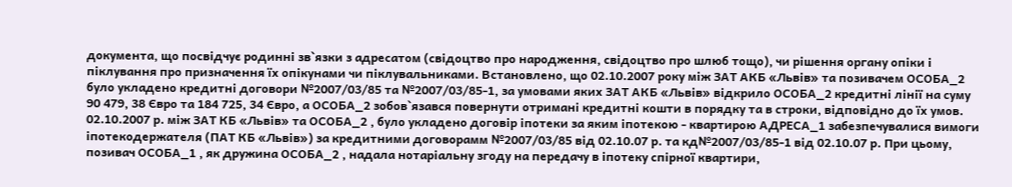документа, що посвідчує родинні зв`язки з адресатом (свідоцтво про народження, свідоцтво про шлюб тощо), чи рішення органу опіки і піклування про призначення їх опікунами чи піклувальниками. Встановлено, що 02.10.2007 року між ЗАТ АКБ «Львів» та позивачем ОСОБА_2 було укладено кредитні договори №2007/03/85 та №2007/03/85-1, за умовами яких ЗАТ АКБ «Львів» відкрило ОСОБА_2 кредитні лінії на суму 90 479, 38 Євро та 184 725, 34 Євро, а ОСОБА_2 зобов`язався повернути отримані кредитні кошти в порядку та в строки, відповідно до їх умов. 02.10.2007 р. між ЗАТ КБ «Львів» та ОСОБА_2 , було укладено договір іпотеки за яким іпотекою - квартирою АДРЕСА_1 забезпечувалися вимоги іпотекодержателя (ПАТ КБ «Львів») за кредитними договорамм №2007/03/85 від 02.10.07 р. та кд№2007/03/85-1 від 02.10.07 р. При цьому, позивач ОСОБА_1 , як дружина ОСОБА_2 , надала нотаріальну згоду на передачу в іпотеку спірної квартири,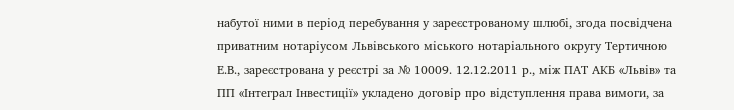набутої ними в період перебування у зареєстрованому шлюбі, згода посвідчена приватним нотаріусом Львівського міського нотаріального округу Тертичною Е.В., зареєстрована у реєстрі за № 10009. 12.12.2011 р., між ПАТ АКБ «Львів» та ПП «Інтеграл Інвестиції» укладено договір про відступлення права вимоги, за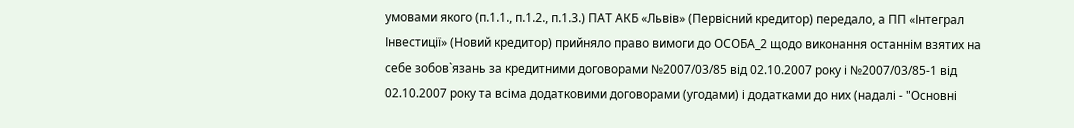умовами якого (п.1.1., п.1.2., п.1.3.) ПАТ АКБ «Львів» (Первісний кредитор) передало, а ПП «Інтеграл Інвестиції» (Новий кредитор) прийняло право вимоги до ОСОБА_2 щодо виконання останнім взятих на себе зобов`язань за кредитними договорами №2007/03/85 від 02.10.2007 року і №2007/03/85-1 від 02.10.2007 року та всіма додатковими договорами (угодами) і додатками до них (надалі - "Основні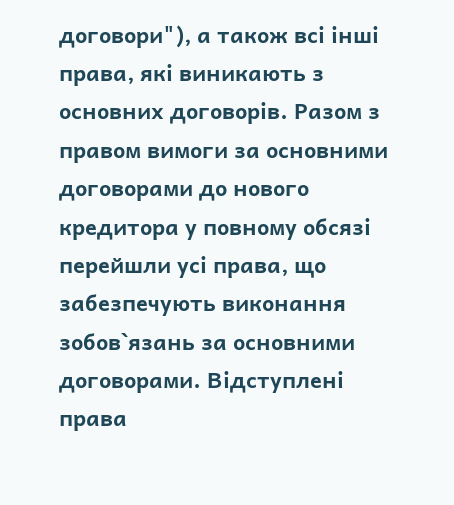договори"), а також всі інші права, які виникають з основних договорів. Разом з правом вимоги за основними договорами до нового кредитора у повному обсязі перейшли усі права, що забезпечують виконання зобов`язань за основними договорами. Відступлені права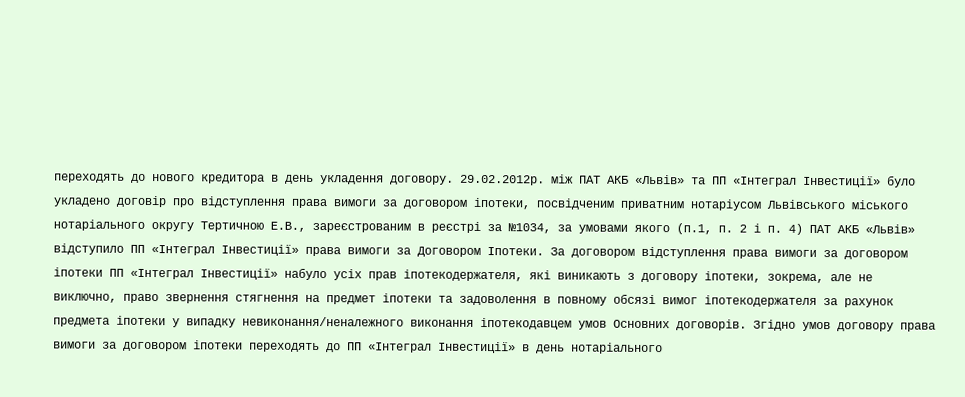переходять до нового кредитора в день укладення договору. 29.02.2012р. між ПАТ АКБ «Львів» та ПП «Інтеграл Інвестиції» було укладено договір про відступлення права вимоги за договором іпотеки, посвідченим приватним нотаріусом Львівського міського нотаріального округу Тертичною Е.В., зареєстрованим в реєстрі за №1034, за умовами якого (п.1, п. 2 і п. 4) ПАТ АКБ «Львів» відступило ПП «Інтеграл Інвестиції» права вимоги за Договором Іпотеки. За договором відступлення права вимоги за договором іпотеки ПП «Інтеграл Інвестиції» набуло усіх прав іпотекодержателя, які виникають з договору іпотеки, зокрема, але не виключно, право звернення стягнення на предмет іпотеки та задоволення в повному обсязі вимог іпотекодержателя за рахунок предмета іпотеки у випадку невиконання/неналежного виконання іпотекодавцем умов Основних договорів. Згідно умов договору права вимоги за договором іпотеки переходять до ПП «Інтеграл Інвестиції» в день нотаріального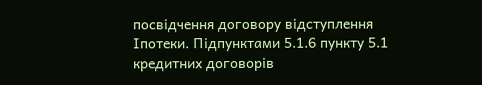посвідчення договору відступлення Іпотеки. Підпунктами 5.1.6 пункту 5.1 кредитних договорів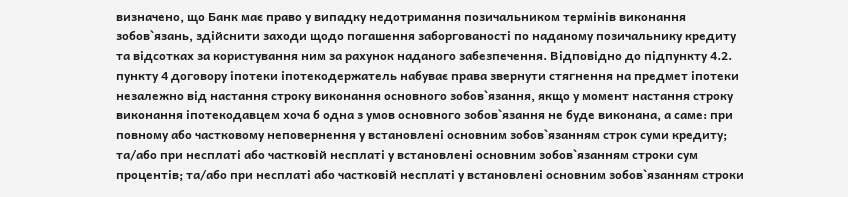визначено, що Банк має право у випадку недотримання позичальником термінів виконання зобов`язань, здійснити заходи щодо погашення заборгованості по наданому позичальнику кредиту та відсотках за користування ним за рахунок наданого забезпечення. Відповідно до підпункту 4.2. пункту 4 договору іпотеки іпотекодержатель набуває права звернути стягнення на предмет іпотеки незалежно від настання строку виконання основного зобов`язання, якщо у момент настання строку виконання іпотекодавцем хоча б одна з умов основного зобов`язання не буде виконана, а саме: при повному або частковому неповернення у встановлені основним зобов`язанням строк суми кредиту; та/або при несплаті або частковій несплаті у встановлені основним зобов`язанням строки сум процентів; та/або при несплаті або частковій несплаті у встановлені основним зобов`язанням строки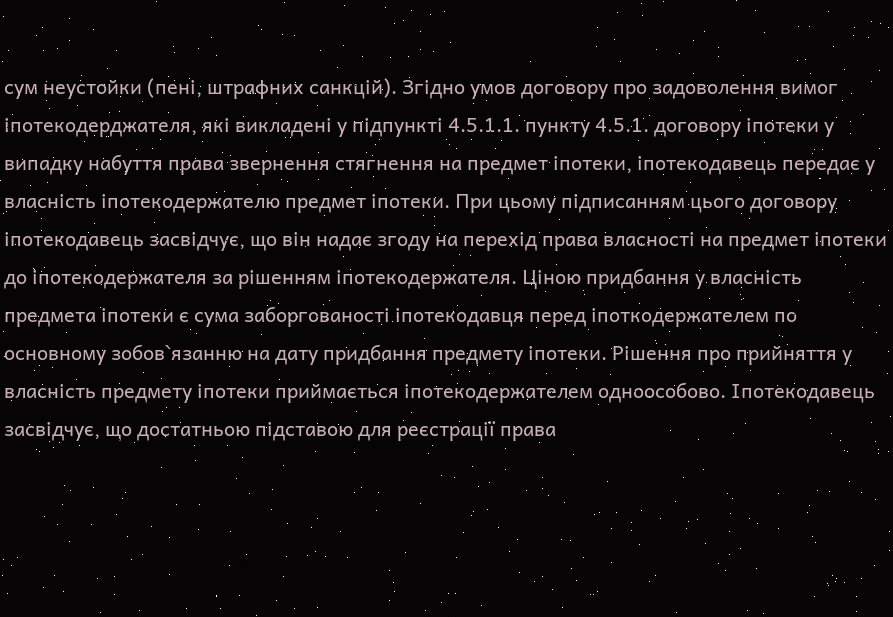сум неустойки (пені, штрафних санкцій). Згідно умов договору про задоволення вимог іпотекодерджателя, які викладені у підпункті 4.5.1.1. пункту 4.5.1. договору іпотеки у випадку набуття права звернення стягнення на предмет іпотеки, іпотекодавець передає у власність іпотекодержателю предмет іпотеки. При цьому підписанням цього договору іпотекодавець засвідчує, що він надає згоду на перехід права власності на предмет іпотеки до іпотекодержателя за рішенням іпотекодержателя. Ціною придбання у власність предмета іпотеки є сума заборгованості іпотекодавця перед іпоткодержателем по основному зобов`язанню на дату придбання предмету іпотеки. Рішення про прийняття у власність предмету іпотеки приймається іпотекодержателем одноособово. Іпотекодавець засвідчує, що достатньою підставою для реєстрації права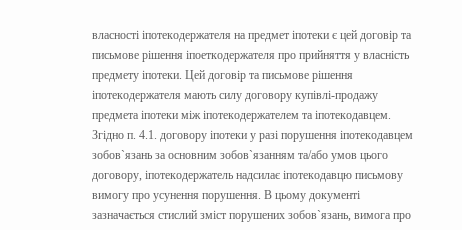власності іпотекодержателя на предмет іпотеки є цей договір та письмове рішення іпоеткодержателя про прийняття у власність предмету іпотеки. Цей договір та письмове рішення іпотекодержателя мають силу договору купівлі-продажу предмета іпотеки між іпотекодержателем та іпотекодавцем. Згідно п. 4.1. договору іпотеки у разі порушення іпотекодавцем зобов`язань за основним зобов`язанням та/або умов цього договору, іпотекодержатель надсилає іпотекодавцю письмову вимогу про усунення порушення. В цьому документі зазначається стислий зміст порушених зобов`язань, вимога про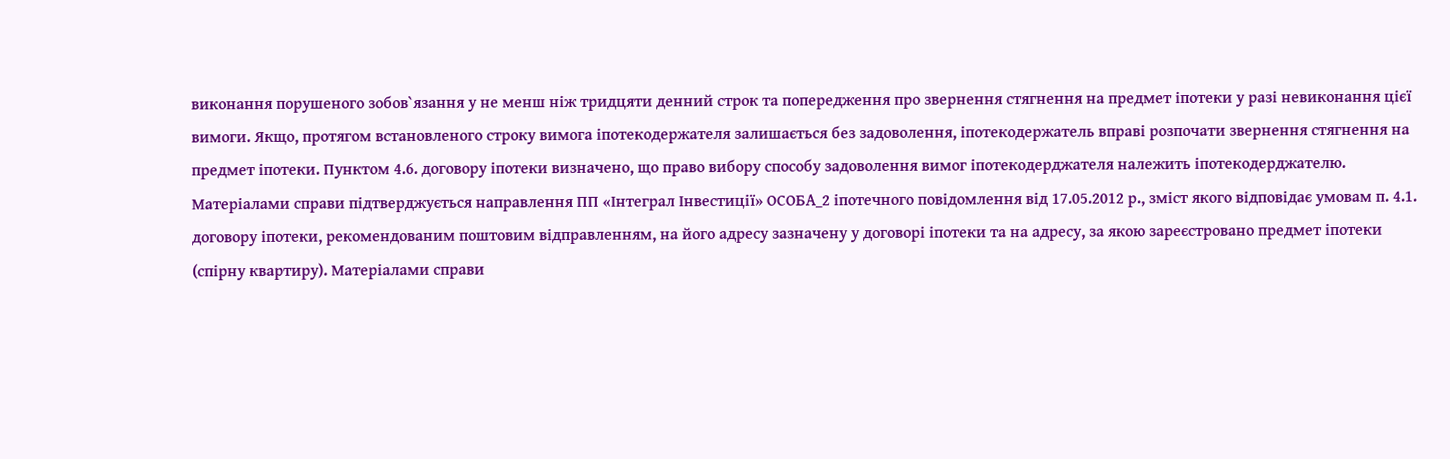виконання порушеного зобов`язання у не менш ніж тридцяти денний строк та попередження про звернення стягнення на предмет іпотеки у разі невиконання цієї вимоги. Якщо, протягом встановленого строку вимога іпотекодержателя залишається без задоволення, іпотекодержатель вправі розпочати звернення стягнення на предмет іпотеки. Пунктом 4.6. договору іпотеки визначено, що право вибору способу задоволення вимог іпотекодерджателя належить іпотекодерджателю. Матеріалами справи підтверджується направлення ПП «Інтеграл Інвестиції» ОСОБА_2 іпотечного повідомлення від 17.05.2012 р., зміст якого відповідає умовам п. 4.1. договору іпотеки, рекомендованим поштовим відправленням, на його адресу зазначену у договорі іпотеки та на адресу, за якою зареєстровано предмет іпотеки (спірну квартиру). Матеріалами справи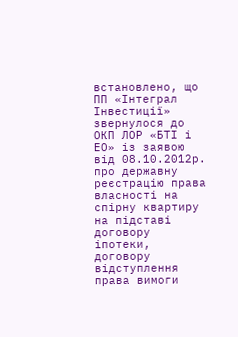встановлено, що ПП «Інтеграл Інвестиції» звернулося до ОКП ЛОР «БТІ і ЕО» із заявою від 08.10.2012р. про державну реєстрацію права власності на спірну квартиру на підставі договору іпотеки, договору відступлення права вимоги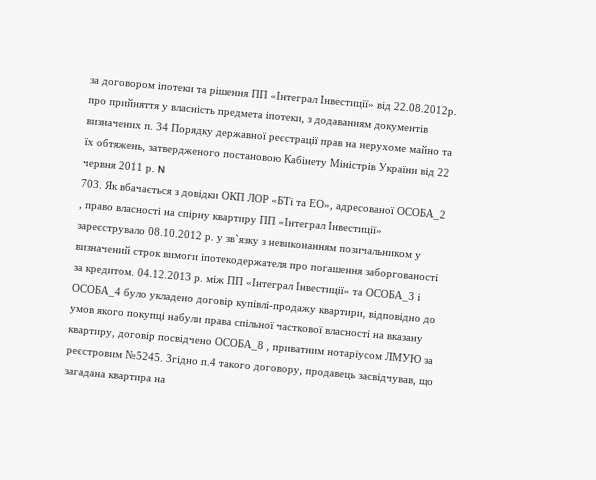за договором іпотеки та рішення ПП «Інтеграл Інвестиції» від 22.08.2012р. про прийняття у власність предмета іпотеки, з додаванням документів визначених п. 34 Порядку державної реєстрації прав на нерухоме майно та їх обтяжень, затвердженого постановою Кабінету Міністрів України від 22 червня 2011 р. N
703. Як вбачається з довідки ОКП ЛОР «БТі та ЕО», адресованої ОСОБА_2 , право власності на спірну квартиру ПП «Інтеграл Інвестиції» зареєструвало 08.10.2012 р. у зв`язку з невиконанням позичальником у визначений строк вимоги іпотекодержателя про погашення заборгованості за кредитом. 04.12.2013 р. між ПП «Інтеграл Інвестиції» та ОСОБА_3 і ОСОБА_4 було укладено договір купівлі-продажу квартири, відповідно до умов якого покупці набули права спільної часткової власності на вказану квартиру, договір посвідчено ОСОБА_8 , приватним нотаріусом ЛМУЮ за реєстровим №5245. Згідно п.4 такого договору, продавець засвідчував, що загадана квартира на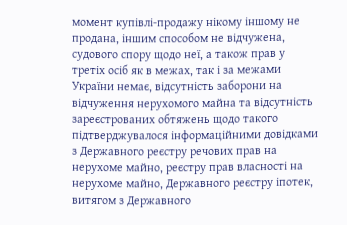момент купівлі-продажу нікому іншому не продана, іншим способом не відчужена, судового спору щодо неї, а також прав у третіх осіб як в межах, так і за межами України немає, відсутність заборони на відчуження нерухомого майна та відсутність зареєстрованих обтяжень щодо такого підтверджувалося інформаційними довідками з Державного реєстру речових прав на нерухоме майно, реєстру прав власності на нерухоме майно, Державного реєстру іпотек, витягом з Державного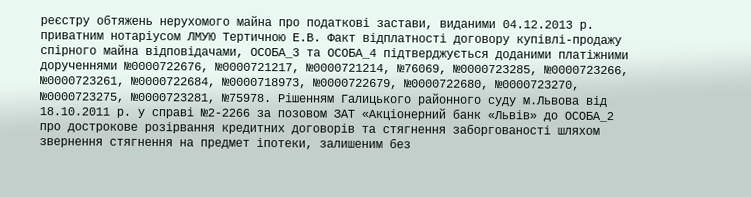реєстру обтяжень нерухомого майна про податкові застави, виданими 04.12.2013 р. приватним нотаріусом ЛМУЮ Тертичною Е.В. Факт відплатності договору купівлі-продажу спірного майна відповідачами, ОСОБА_3 та ОСОБА_4 підтверджується доданими платіжними дорученнями №0000722676, №0000721217, №0000721214, №76069, №0000723285, №0000723266, №0000723261, №0000722684, №0000718973, №0000722679, №0000722680, №0000723270, №0000723275, №0000723281, №75978. Рішенням Галицького районного суду м.Львова від 18.10.2011 р. у справі №2-2266 за позовом ЗАТ «Акціонерний банк «Львів» до ОСОБА_2 про дострокове розірвання кредитних договорів та стягнення заборгованості шляхом звернення стягнення на предмет іпотеки, залишеним без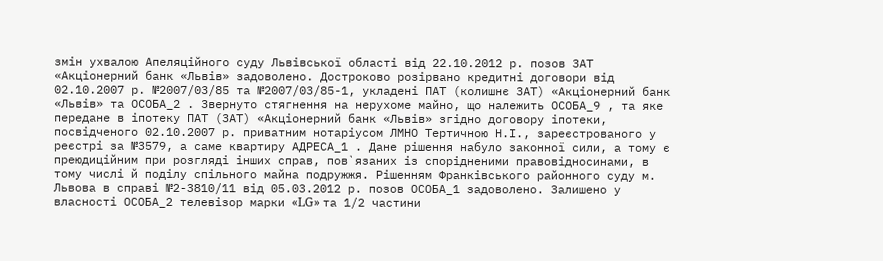змін ухвалою Апеляційного суду Львівської області від 22.10.2012 р. позов ЗАТ «Акціонерний банк «Львів» задоволено. Достроково розірвано кредитні договори від 02.10.2007 р. №2007/03/85 та №2007/03/85-1, укладені ПАТ (колишнє ЗАТ) «Акціонерний банк «Львів» та ОСОБА_2 . Звернуто стягнення на нерухоме майно, що належить ОСОБА_9 , та яке передане в іпотеку ПАТ (ЗАТ) «Акціонерний банк «Львів» згідно договору іпотеки, посвідченого 02.10.2007 р. приватним нотаріусом ЛМНО Тертичною Н.І., зареєстрованого у реєстрі за №3579, а саме квартиру АДРЕСА_1 . Дане рішення набуло законної сили, а тому є преюдиційним при розгляді інших справ, пов`язаних із спорідненими правовідносинами, в тому числі й поділу спільного майна подружжя. Рішенням Франківського районного суду м. Львова в справі №2-3810/11 від 05.03.2012 р. позов ОСОБА_1 задоволено. Залишено у власності ОСОБА_2 телевізор марки «LG» та 1/2 частини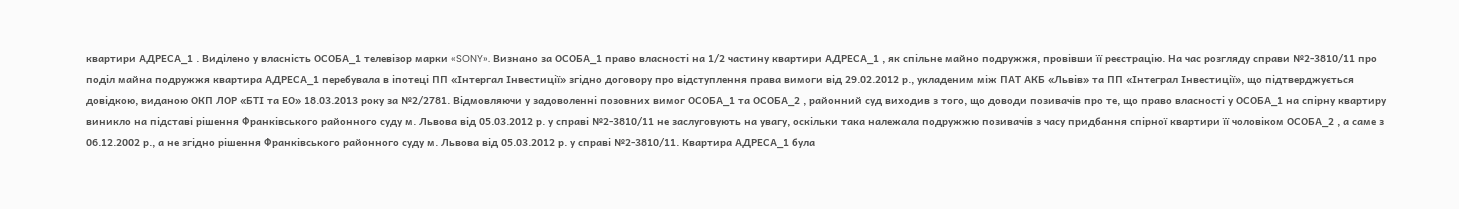квартири АДРЕСА_1 . Виділено у власність ОСОБА_1 телевізор марки «SONY». Визнано за ОСОБА_1 право власності на 1/2 частину квартири АДРЕСА_1 , як спільне майно подружжя, провівши її реєстрацію. На час розгляду справи №2-3810/11 про поділ майна подружжя квартира АДРЕСА_1 перебувала в іпотеці ПП «Інтергал Інвестиції» згідно договору про відступлення права вимоги від 29.02.2012 р., укладеним між ПАТ АКБ «Львів» та ПП «Інтеграл Інвестиції», що підтверджується довідкою, виданою ОКП ЛОР «БТІ та ЕО» 18.03.2013 року за №2/2781. Відмовляючи у задоволенні позовних вимог ОСОБА_1 та ОСОБА_2 , районний суд виходив з того, що доводи позивачів про те, що право власності у ОСОБА_1 на спірну квартиру виникло на підставі рішення Франківського районного суду м. Львова від 05.03.2012 р. у справі №2-3810/11 не заслуговують на увагу, оскільки така належала подружжю позивачів з часу придбання спірної квартири її чоловіком ОСОБА_2 , а саме з 06.12.2002 р., а не згідно рішення Франківського районного суду м. Львова від 05.03.2012 р. у справі №2-3810/11. Квартира АДРЕСА_1 була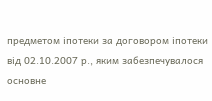предметом іпотеки за договором іпотеки від 02.10.2007 р., яким забезпечувалося основне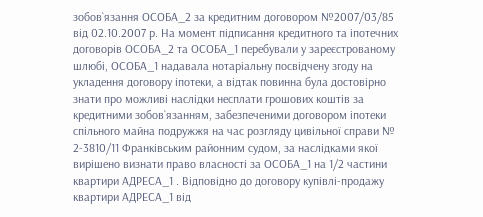зобов`язання ОСОБА_2 за кредитним договором №2007/03/85 від 02.10.2007 р. На момент підписання кредитного та іпотечних договорів ОСОБА_2 та ОСОБА_1 перебували у зареєстрованому шлюбі, ОСОБА_1 надавала нотаріальну посвідчену згоду на укладення договору іпотеки, а відтак повинна була достовірно знати про можливі наслідки несплати грошових коштів за кредитними зобов`язанням, забезпеченими договором іпотеки спільного майна подружжя на час розгляду цивільної справи № 2-3810/11 Франківським районним судом, за наслідками якої вирішено визнати право власності за ОСОБА_1 на 1/2 частини квартири АДРЕСА_1 . Відповідно до договору купівлі-продажу квартири АДРЕСА_1 від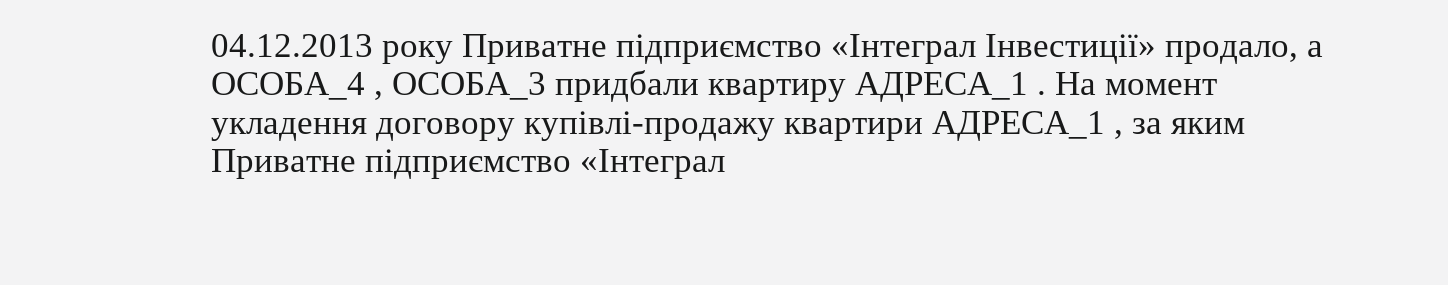04.12.2013 року Приватне підприємство «Інтеграл Інвестиції» продало, а ОСОБА_4 , ОСОБА_3 придбали квартиру АДРЕСА_1 . На момент укладення договору купівлі-продажу квартири АДРЕСА_1 , за яким Приватне підприємство «Інтеграл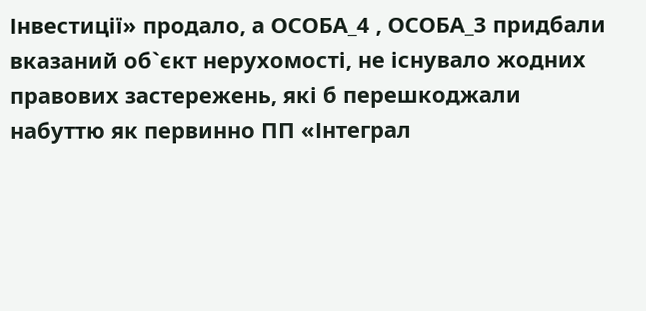Інвестиції» продало, а ОСОБА_4 , ОСОБА_3 придбали вказаний об`єкт нерухомості, не існувало жодних правових застережень, які б перешкоджали набуттю як первинно ПП «Інтеграл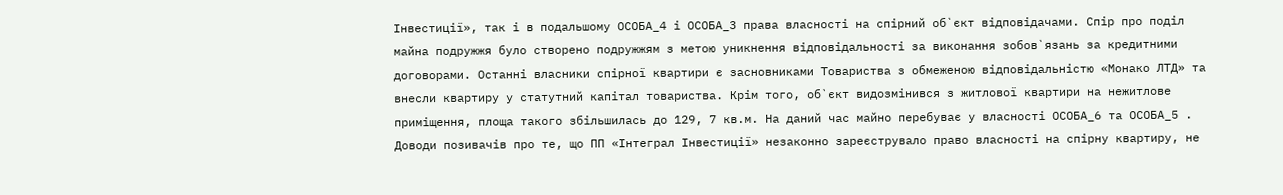Інвестиції», так і в подальшому ОСОБА_4 і ОСОБА_3 права власності на спірний об`єкт відповідачами. Спір про поділ майна подружжя було створено подружжям з метою уникнення відповідальності за виконання зобов`язань за кредитними договорами. Останні власники спірної квартири є засновниками Товариства з обмеженою відповідальністю «Монако ЛТД» та внесли квартиру у статутний капітал товариства. Крім того, об`єкт видозмінився з житлової квартири на нежитлове приміщення, площа такого збільшилась до 129, 7 кв.м. На даний час майно перебуває у власності ОСОБА_6 та ОСОБА_5 . Доводи позивачів про те, що ПП «Інтеграл Інвестиції» незаконно зареєструвало право власності на спірну квартиру, не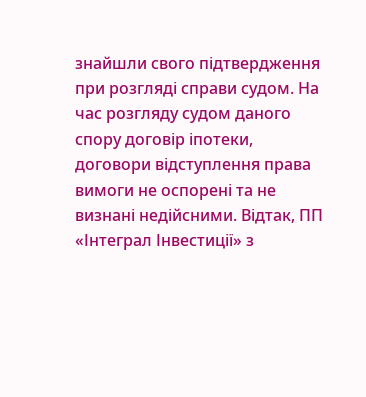знайшли свого підтвердження при розгляді справи судом. На час розгляду судом даного спору договір іпотеки, договори відступлення права вимоги не оспорені та не визнані недійсними. Відтак, ПП «Інтеграл Інвестиції» з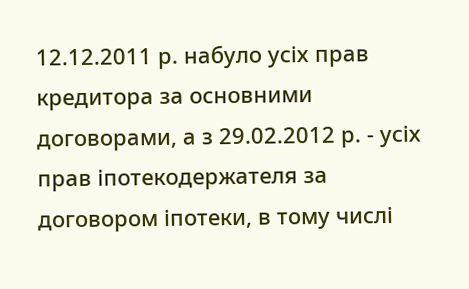12.12.2011 р. набуло усіх прав кредитора за основними договорами, а з 29.02.2012 р. - усіх прав іпотекодержателя за договором іпотеки, в тому числі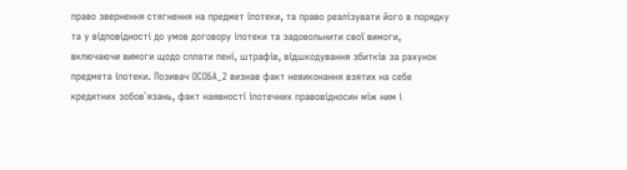право звернення стягнення на предмет іпотеки, та право реалізувати його в порядку та у відповідності до умов договору іпотеки та задовольнити свої вимоги, включаючи вимоги щодо сплати пені, штрафів, відшкодування збитків за рахунок предмета іпотеки. Позивач ОСОБА_2 визнав факт невиконання взятих на себе кредитних зобов`язань, факт наявності іпотечних правовідносин між ним і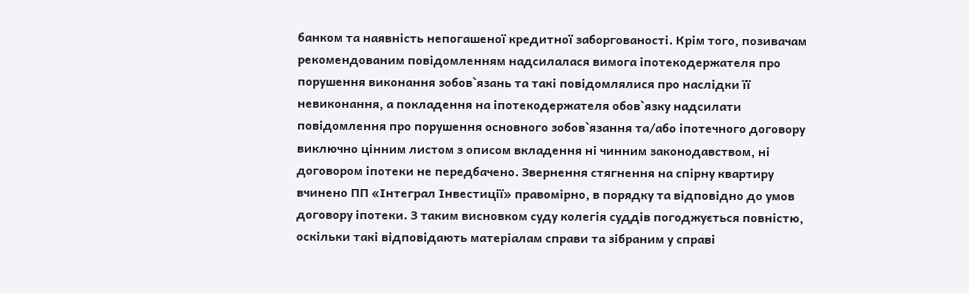банком та наявність непогашеної кредитної заборгованості. Крім того, позивачам рекомендованим повідомленням надсилалася вимога іпотекодержателя про порушення виконання зобов`язань та такі повідомлялися про наслідки її невиконання, а покладення на іпотекодержателя обов`язку надсилати повідомлення про порушення основного зобов`язання та/або іпотечного договору виключно цінним листом з описом вкладення ні чинним законодавством, ні договором іпотеки не передбачено. Звернення стягнення на спірну квартиру вчинено ПП «Інтеграл Інвестиції» правомірно, в порядку та відповідно до умов договору іпотеки. З таким висновком суду колегія суддів погоджується повністю, оскільки такі відповідають матеріалам справи та зібраним у справі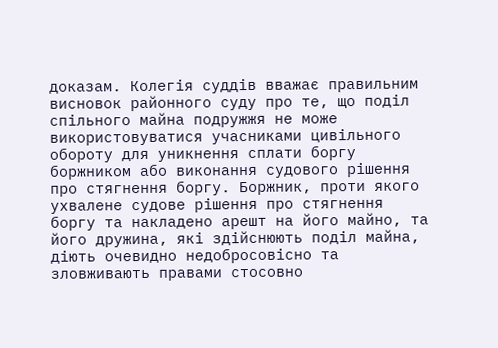доказам. Колегія суддів вважає правильним висновок районного суду про те, що поділ спільного майна подружжя не може використовуватися учасниками цивільного обороту для уникнення сплати боргу боржником або виконання судового рішення про стягнення боргу. Боржник, проти якого ухвалене судове рішення про стягнення боргу та накладено арешт на його майно, та його дружина, які здійснюють поділ майна, діють очевидно недобросовісно та зловживають правами стосовно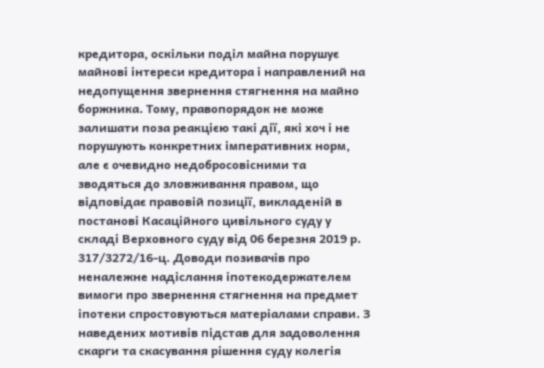кредитора, оскільки поділ майна порушує майнові інтереси кредитора і направлений на недопущення звернення стягнення на майно боржника. Тому, правопорядок не може залишати поза реакцією такі дії, які хоч і не порушують конкретних імперативних норм, але є очевидно недобросовісними та зводяться до зловживання правом, що відповідає правовій позиції, викладеній в постанові Касаційного цивільного суду у складі Верховного суду від 06 березня 2019 р. 317/3272/16-ц. Доводи позивачів про неналежне надіслання іпотекодержателем вимоги про звернення стягнення на предмет іпотеки спростовуються матеріалами справи. З наведених мотивів підстав для задоволення скарги та скасування рішення суду колегія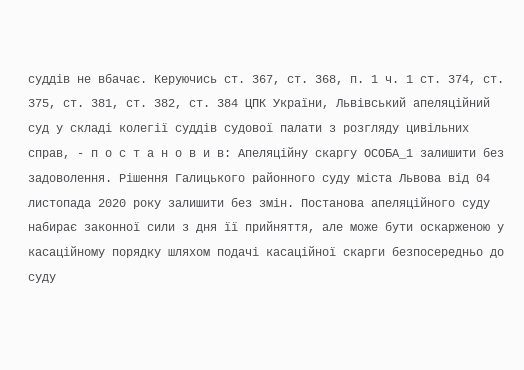суддів не вбачає. Керуючись ст. 367, ст. 368, п. 1 ч. 1 ст. 374, ст. 375, ст. 381, ст. 382, ст. 384 ЦПК України, Львівський апеляційний суд у складі колегії суддів судової палати з розгляду цивільних справ, - п о с т а н о в и в: Апеляційну скаргу ОСОБА_1 залишити без задоволення. Рішення Галицького районного суду міста Львова від 04 листопада 2020 року залишити без змін. Постанова апеляційного суду набирає законної сили з дня її прийняття, але може бути оскарженою у касаційному порядку шляхом подачі касаційної скарги безпосередньо до суду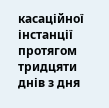касаційної інстанції протягом тридцяти днів з дня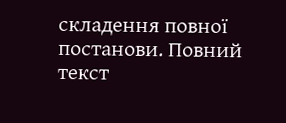складення повної постанови. Повний текст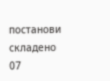постанови складено 07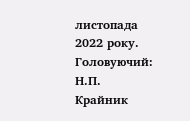листопада 2022 року. Головуючий: Н.П. Крайник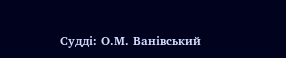Судді: О.М. Ванівський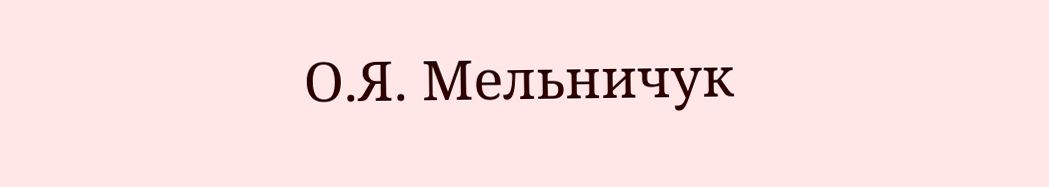О.Я. Мельничук